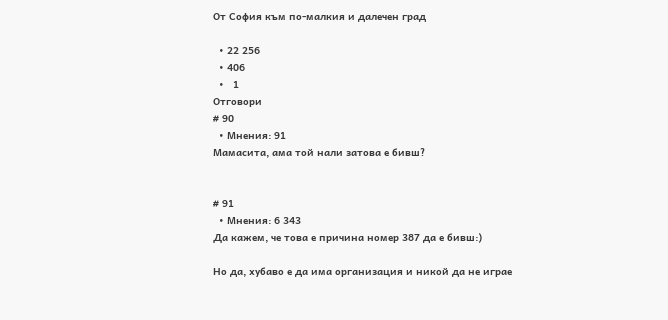От София към по-малкия и далечен град

  • 22 256
  • 406
  •   1
Отговори
# 90
  • Мнения: 91
Мамасита, ама той нали затова е бивш?


# 91
  • Мнения: 6 343
Да кажем, че това е причина номер 387 да е бивш:)

Но да, хубаво е да има организация и никой да не играе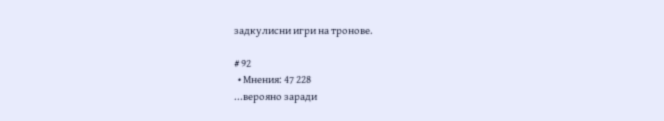задкулисни игри на тронове.

# 92
  • Мнения: 47 228
...верояно заради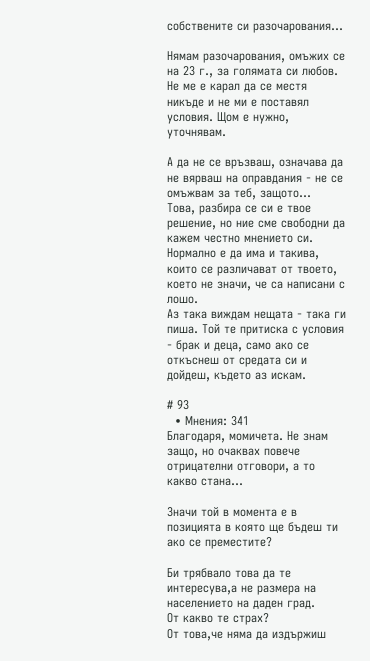собствените си разочарования...

Нямам разочарования, омъжих се на 23 г., за голямата си любов. Не ме е карал да се местя никъде и не ми е поставял условия. Щом е нужно, уточнявам.

А да не се връзваш, означава да не вярваш на оправдания - не се омъжвам за теб, защото...
Това, разбира се си е твое решение, но ние сме свободни да кажем честно мнението си. Нормално е да има и такива, които се различават от твоето, което не значи, че са написани с лошо.
Аз така виждам нещата - така ги пиша. Той те притиска с условия - брак и деца, само ако се откъснеш от средата си и дойдеш, където аз искам.

# 93
  • Мнения: 341
Благодаря, момичета. Не знам защо, но очаквах повече отрицателни отговори, а то какво стана...

Значи той в момента е в позицията в която ще бъдеш ти ако се преместите?

Би трябвало това да те интересува,а не размера на населението на даден град.
От какво те страх?
От това,че няма да издържиш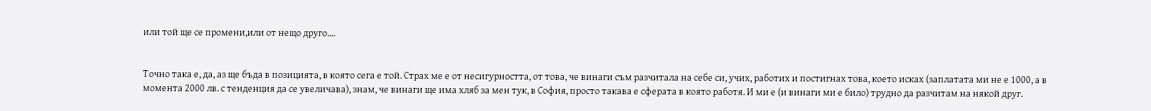или той ще се промени,или от нещо друго....


Точно така е, да, аз ще бъда в позицията, в която сега е той. Страх ме е от несигурността, от това, че винаги съм разчитала на себе си, учих, работих и постигнах това, което исках (заплатата ми не е 1000, а в момента 2000 лв. с тенденция да се увеличава), знам, че винаги ще има хляб за мен тук, в София, просто такава е сферата в която работя. И ми е (и винаги ми е било) трудно да разчитам на някой друг.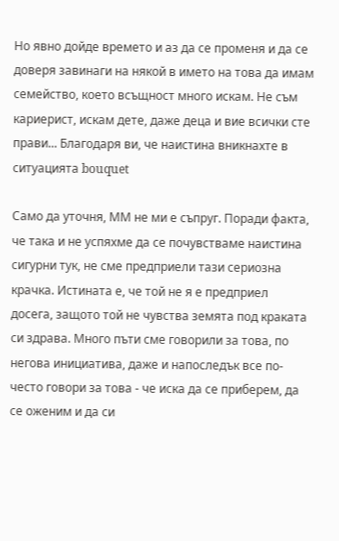Но явно дойде времето и аз да се променя и да се доверя завинаги на някой в името на това да имам семейство, което всъщност много искам. Не съм кариерист, искам дете, даже деца и вие всички сте прави... Благодаря ви, че наистина вникнахте в ситуацията bouquet

Само да уточня, ММ не ми е съпруг. Поради факта, че така и не успяхме да се почувстваме наистина сигурни тук, не сме предприели тази сериозна крачка. Истината е, че той не я е предприел досега, защото той не чувства земята под краката си здрава. Много пъти сме говорили за това, по негова инициатива, даже и напоследък все по-често говори за това - че иска да се приберем, да се оженим и да си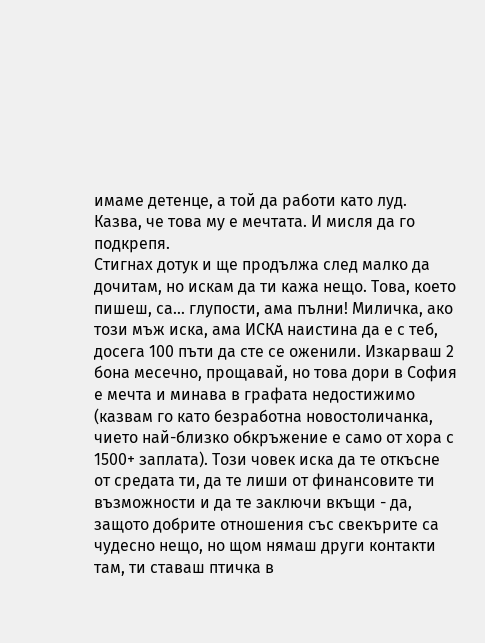имаме детенце, а той да работи като луд. Казва, че това му е мечтата. И мисля да го подкрепя.
Стигнах дотук и ще продължа след малко да дочитам, но искам да ти кажа нещо. Това, което пишеш, са... глупости, ама пълни! Миличка, ако този мъж иска, ама ИСКА наистина да е с теб, досега 100 пъти да сте се оженили. Изкарваш 2 бона месечно, прощавай, но това дори в София е мечта и минава в графата недостижимо (казвам го като безработна новостоличанка, чието най-близко обкръжение е само от хора с 1500+ заплата). Този човек иска да те откъсне от средата ти, да те лиши от финансовите ти възможности и да те заключи вкъщи - да, защото добрите отношения със свекърите са чудесно нещо, но щом нямаш други контакти там, ти ставаш птичка в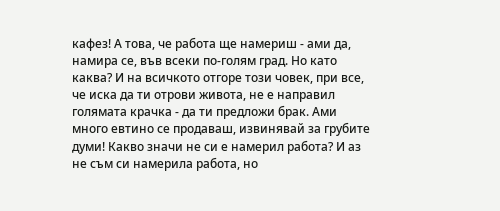кафез! А това, че работа ще намериш - ами да, намира се, във всеки по-голям град. Но като каква? И на всичкото отгоре този човек, при все, че иска да ти отрови живота, не е направил голямата крачка - да ти предложи брак. Ами много евтино се продаваш, извинявай за грубите думи! Какво значи не си е намерил работа? И аз не съм си намерила работа, но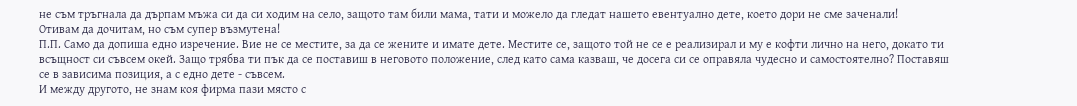не съм тръгнала да дърпам мъжа си да си ходим на село, защото там били мама, тати и можело да гледат нашето евентуално дете, което дори не сме заченали!
Отивам да дочитам, но съм супер възмутена!
П.П. Само да допиша едно изречение. Вие не се местите, за да се жените и имате дете. Местите се, защото той не се е реализирал и му е кофти лично на него, докато ти всъщност си съвсем окей. Защо трябва ти пък да се поставиш в неговото положение, след като сама казваш, че досега си се оправяла чудесно и самостоятелно? Поставяш се в зависима позиция, а с едно дете - съвсем.
И между другото, не знам коя фирма пази място с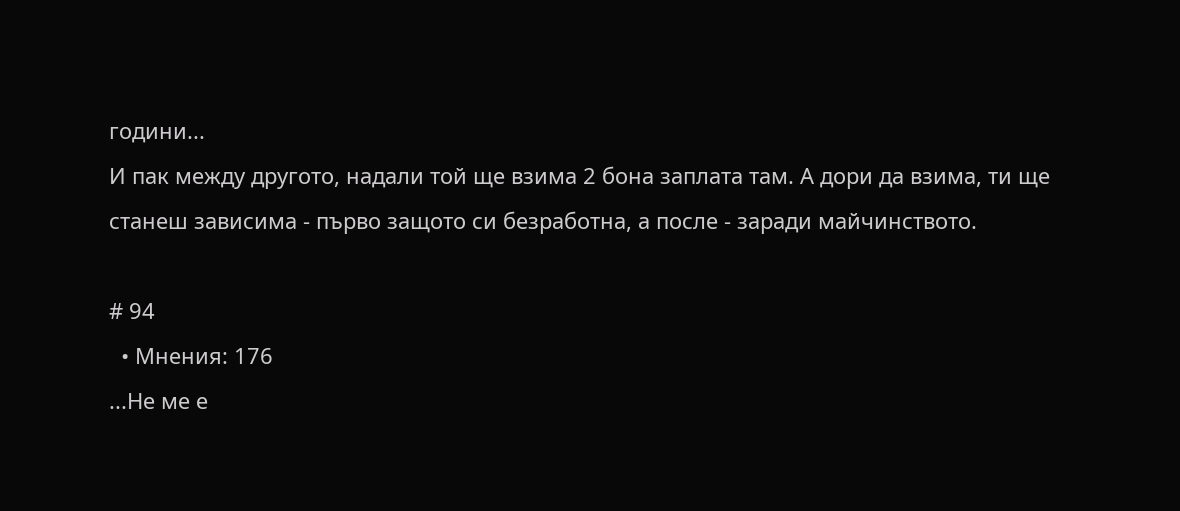години...
И пак между другото, надали той ще взима 2 бона заплата там. А дори да взима, ти ще станеш зависима - първо защото си безработна, а после - заради майчинството.

# 94
  • Мнения: 176
...Не ме е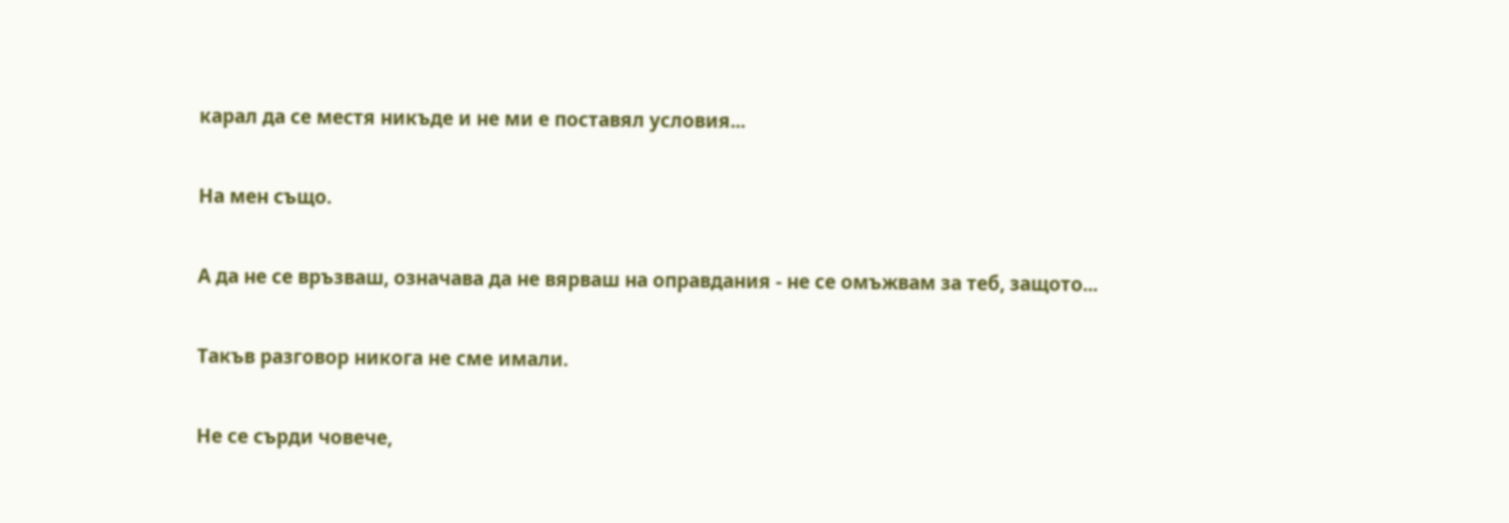карал да се местя никъде и не ми е поставял условия...

На мен също.

А да не се връзваш, означава да не вярваш на оправдания - не се омъжвам за теб, защото...

Такъв разговор никога не сме имали.

Не се сърди човече,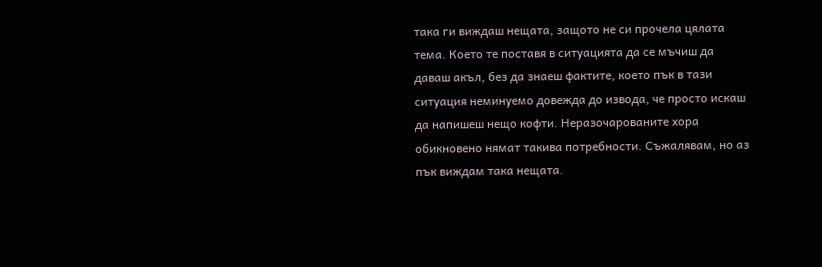така ги виждаш нещата, защото не си прочела цялата тема. Което те поставя в ситуацията да се мъчиш да даваш акъл, без да знаеш фактите, което пък в тази ситуация неминуемо довежда до извода, че просто искаш да напишеш нещо кофти. Неразочарованите хора обикновено нямат такива потребности. Съжалявам, но аз пък виждам така нещата.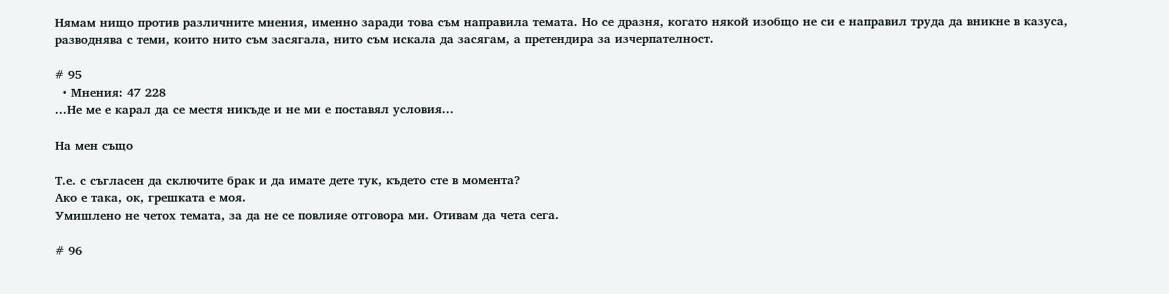Нямам нищо против различните мнения, именно заради това съм направила темата. Но се дразня, когато някой изобщо не си е направил труда да вникне в казуса, разводнява с теми, които нито съм засягала, нито съм искала да засягам, а претендира за изчерпателност.

# 95
  • Мнения: 47 228
...Не ме е карал да се местя никъде и не ми е поставял условия...

На мен също

Т.е. с съгласен да сключите брак и да имате дете тук, където сте в момента?
Ако е така, ок, грешката е моя.
Умишлено не четох темата, за да не се повлияе отговора ми. Отивам да чета сега.

# 96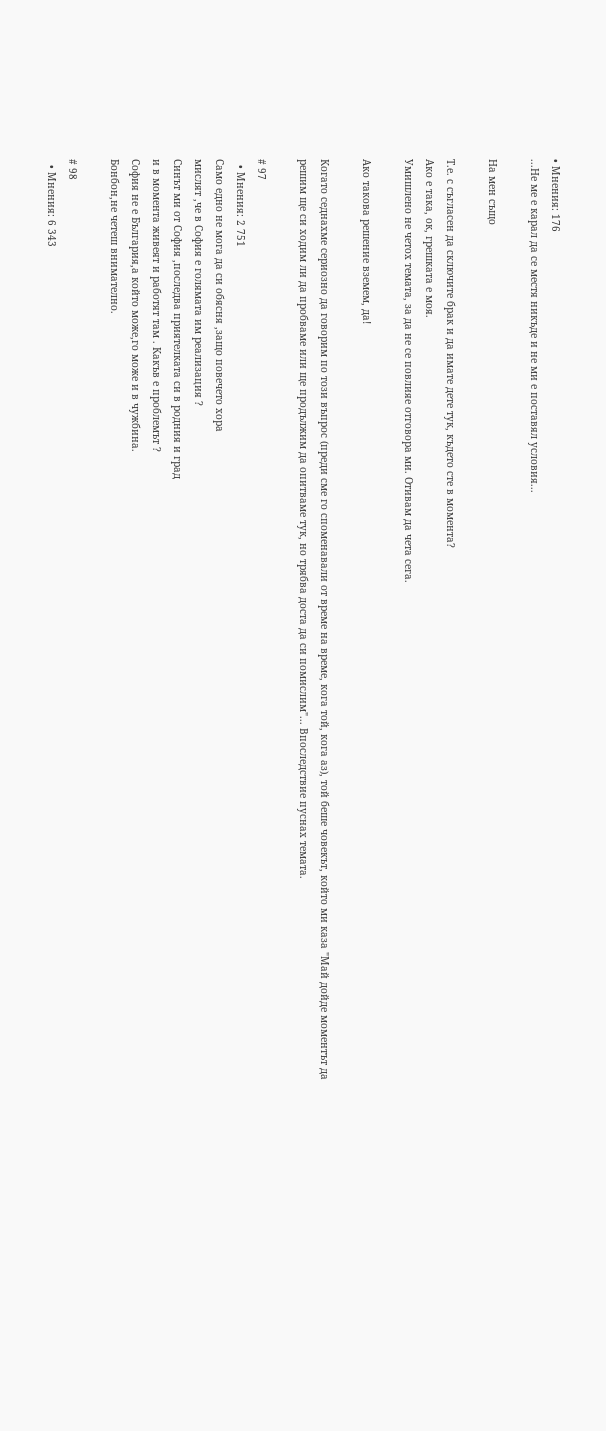• Мнения: 176
...Не ме е карал да се местя никъде и не ми е поставял условия...

На мен също

Т.е. с съгласен да сключите брак и да имате дете тук, където сте в момента?
Ако е така, ок, грешката е моя.
Умишлено не четох темата, за да не се повлияе отговора ми. Отивам да чета сега.

Ако такова решение вземем, да!

Когато седнахме сериозно да говорим по този въпрос (преди сме го споменавали от време на време, кога той, кога аз), той беше човекът, който ми каза "Май дойде моментът да решим ще си ходим ли да пробваме или ще продължим да опитваме тук, но трябва доста да си помислим"... Впоследствие пуснах темата.

# 97
  • Мнения: 2 751
Само едно не мога да си обясня ,защо повечето хора
мислят ,че в София е голямата им реализация ?
Синът ми от София ,последва приятелката си в родния и град
и в момента живеят и работят там . Какъв е проблемът ?
София не е България,а който може,го може и в чужбина.
Бонбон,не четеш внимателно.

# 98
  • Мнения: 6 343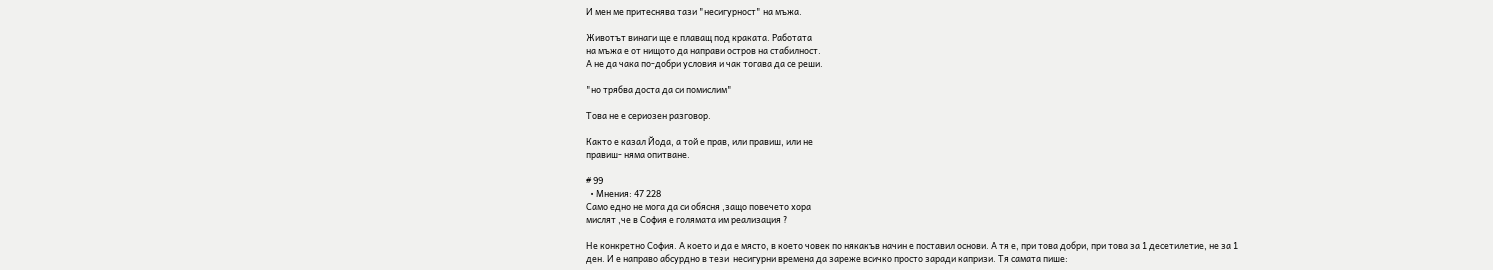И мен ме притеснява тази "несигурност" на мъжа.

Животът винаги ще е плаващ под краката. Работата
на мъжа е от нищото да направи остров на стабилност.
А не да чака по-добри условия и чак тогава да се реши.

"но трябва доста да си помислим"

Това не е сериозен разговор.

Както е казал Йода, а той е прав, или правиш, или не
правиш- няма опитване.

# 99
  • Мнения: 47 228
Само едно не мога да си обясня ,защо повечето хора
мислят ,че в София е голямата им реализация ?

Не конкретно София. А което и да е място, в което човек по някакъв начин е поставил основи. А тя е, при това добри, при това за 1 десетилетие, не за 1 ден. И е направо абсурдно в тези  несигурни времена да зареже всичко просто заради капризи. Тя самата пише: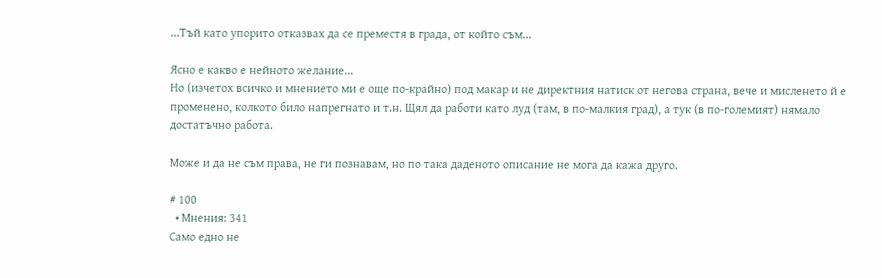...Тъй като упорито отказвах да се преместя в града, от който съм...

Ясно е какво е нейното желание...
Но (изчетох всичко и мнението ми е още по-крайно) под макар и не директния натиск от негова страна, вече и мисленето й е променено, колкото било напрегнато и т.н. Щял да работи като луд (там, в по-малкия град), а тук (в по-големият) нямало достатъчно работа.

Може и да не съм права, не ги познавам, но по така даденото описание не мога да кажа друго.

# 100
  • Мнения: 341
Само едно не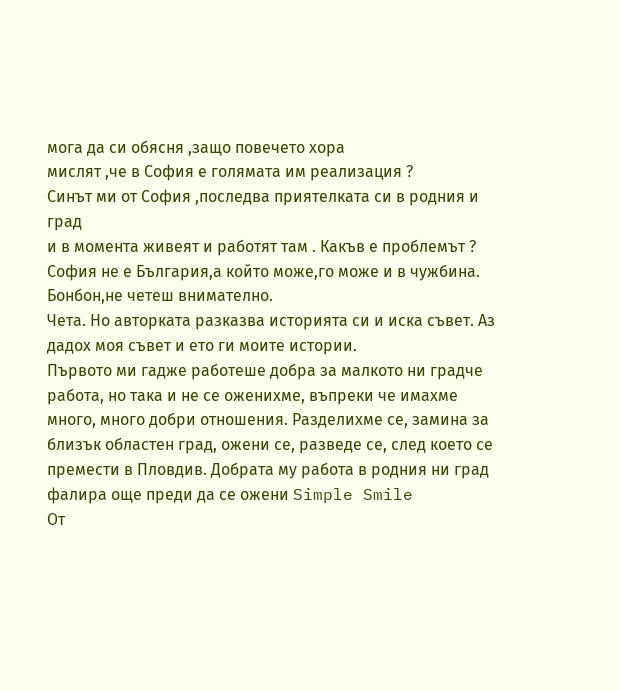мога да си обясня ,защо повечето хора
мислят ,че в София е голямата им реализация ?
Синът ми от София ,последва приятелката си в родния и град
и в момента живеят и работят там . Какъв е проблемът ?
София не е България,а който може,го може и в чужбина.
Бонбон,не четеш внимателно.
Чета. Но авторката разказва историята си и иска съвет. Аз дадох моя съвет и ето ги моите истории.
Първото ми гадже работеше добра за малкото ни градче работа, но така и не се оженихме, въпреки че имахме много, много добри отношения. Разделихме се, замина за близък областен град, ожени се, разведе се, след което се премести в Пловдив. Добрата му работа в родния ни град фалира още преди да се ожени Simple Smile
От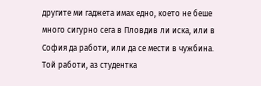другите ми гаджета имах едно, което не беше много сигурно сега в Пловдив ли иска, или в София да работи, или да се мести в чужбина. Той работи, аз студентка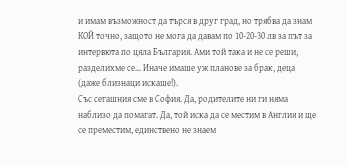и имам възможност да търся в друг град, но трябва да знам КОЙ точно, защото не мога да давам по 10-20-30 лв за път за интервюта по цяла България. Ами той така и не се реши, разделихме се... Иначе имаше уж планове за брак, деца (даже близнаци искаше!).
Със сегашния сме в София. Да, родителите ни ги няма наблизо да помагат. Да, той иска да се местим в Англия и ще се преместим, единствено не знаем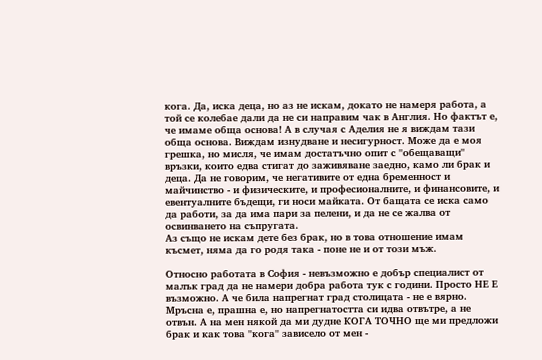кога. Да, иска деца, но аз не искам, докато не намеря работа, а той се колебае дали да не си направим чак в Англия. Но фактът е, че имаме обща основа! А в случая с Аделия не я виждам тази обща основа. Виждам изнудване и несигурност. Може да е моя грешка, но мисля, че имам достатъчно опит с "обещаващи" връзки, които едва стигат до заживяване заедно, камо ли брак и деца. Да не говорим, че негативите от една бременност и майчинство - и физическите, и професионалните, и финансовите, и евентуалните бъдещи, ги носи майката. От бащата се иска само да работи, за да има пари за пелени, и да не се жалва от освинването на съпругата.
Аз също не искам дете без брак, но в това отношение имам късмет, няма да го родя така - поне не и от този мъж.

Относно работата в София - невъзможно е добър специалист от малък град да не намери добра работа тук с години. Просто НЕ Е възможно. А че била напрегнат град столицата - не е вярно. Мръсна е, прашна е, но напрегнатостта си идва отвътре, а не отвън. А на мен някой да ми дудне КОГА ТОЧНО ще ми предложи брак и как това "кога" зависело от мен -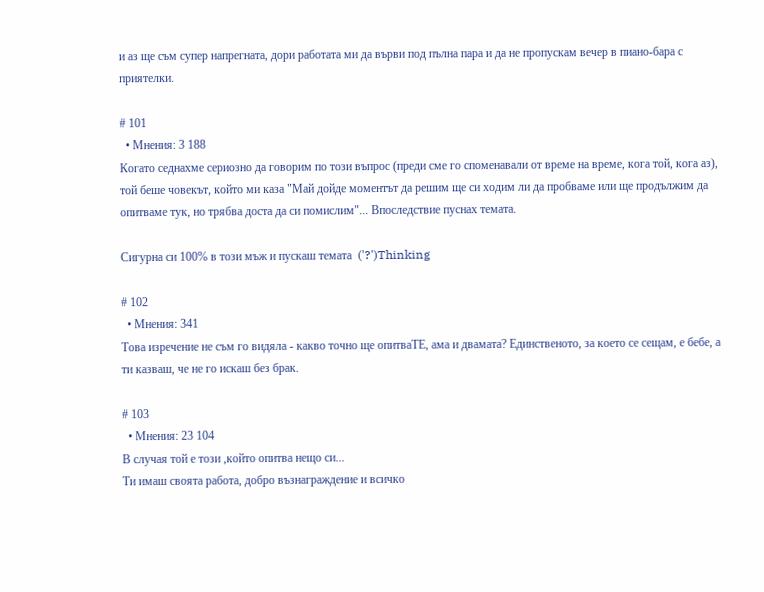и аз ще съм супер напрегната, дори работата ми да върви под пълна пара и да не пропускам вечер в пиано-бара с приятелки.

# 101
  • Мнения: 3 188
Когато седнахме сериозно да говорим по този въпрос (преди сме го споменавали от време на време, кога той, кога аз), той беше човекът, който ми каза "Май дойде моментът да решим ще си ходим ли да пробваме или ще продължим да опитваме тук, но трябва доста да си помислим"... Впоследствие пуснах темата.

Сигурна си 100% в този мъж и пускаш темата  ('?')Thinking

# 102
  • Мнения: 341
Това изречение не съм го видяла - какво точно ще опитваТЕ, ама и двамата? Единственото, за което се сещам, е бебе, а ти казваш, че не го искаш без брак.

# 103
  • Мнения: 23 104
В случая той е този ,който опитва нещо си...
Ти имаш своята работа, добро възнаграждение и всичко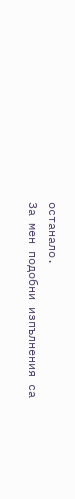останало.
За мен подобни изпълнения са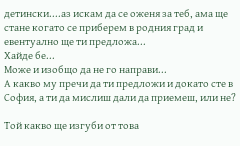детински....аз искам да се оженя за теб, ама ще стане когато се приберем в родния град и евентуално ще ти предложа...
Хайде бе...
Може и изобщо да не го направи...
А какво му пречи да ти предложи и докато сте в София, а ти да мислиш дали да приемеш, или не?

Той какво ще изгуби от това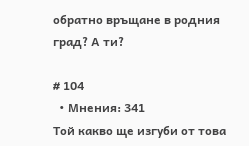обратно връщане в родния град? А ти?

# 104
  • Мнения: 341
Той какво ще изгуби от това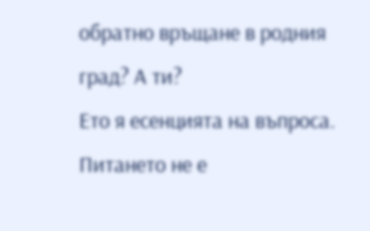обратно връщане в родния град? А ти?
Ето я есенцията на въпроса. Питането не е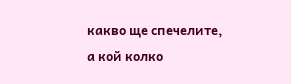какво ще спечелите, а кой колко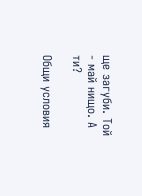ще загуби. Той - май нищо. А ти?

Общи условия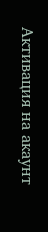Активация на акаунт